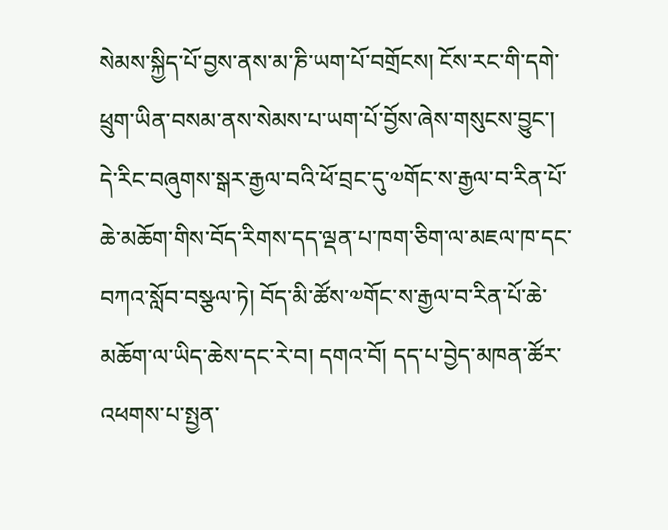སེམས་སྐྱིད་པོ་བྱས་ནས་མ་ཎི་ཡག་པོ་བགྲོངས། ངོས་རང་གི་དགེ་ཕྲུག་ཡིན་བསམ་ནས་སེམས་པ་ཡག་པོ་བྱོས་ཞེས་གསུངས་བྱུང་།
དེ་རིང་བཞུགས་སྒར་རྒྱལ་བའི་ཕོ་བྲང་དུ་༧གོང་ས་རྒྱལ་བ་རིན་པོ་ཆེ་མཆོག་གིས་བོད་རིགས་དད་ལྡན་པ་ཁག་ཅིག་ལ་མཇལ་ཁ་དང་བཀའ་སློབ་བསྩལ་ཏེ། བོད་མི་ཚོས་༧གོང་ས་རྒྱལ་བ་རིན་པོ་ཆེ་མཆོག་ལ་ཡིད་ཆེས་དང་རེ་བ། དགའ་བོ། དད་པ་བྱེད་མཁན་ཚོར་འཕགས་པ་སྤྱན་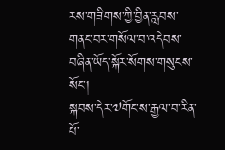རས་གཟིགས་ཀྱི་བྱིན་རླབས་གནང་བར་གསོལ་བ་འདེབས་བཞིན་ཡོད་སྐོར་སོགས་གསུངས་སོང་།
སྐབས་དེར་༧གོང་ས་རྒྱལ་བ་རིན་པོ་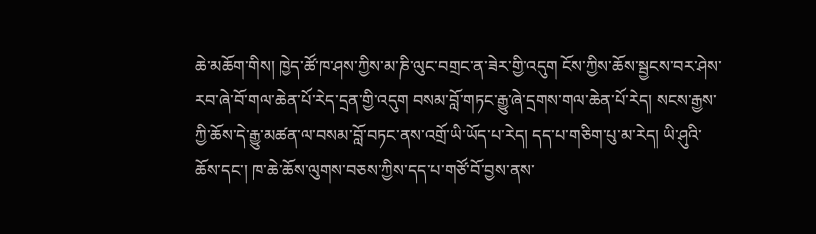ཆེ་མཆོག་གིས། ཁྱེད་ཚོ་ཁ་ཤས་ཀྱིས་མ་ཎི་ལུང་བགྲང་ན་ཟེར་གྱི་འདུག ངོས་ཀྱིས་ཆོས་སྦྱངས་བར་ཤེས་རབ་ཞེ་བོ་གལ་ཆེན་པོ་རེད་དྲན་གྱི་འདུག བསམ་བློ་གཏང་རྒྱུ་ཞེ་དྲགས་གལ་ཆེན་པོ་རེད། སངས་རྒྱས་ཀྱི་ཆོས་དེ་རྒྱུ་མཚན་ལ་བསམ་བློ་བཏང་ནས་འགྲོ་ཡི་ཡོད་པ་རེད། དད་པ་གཅིག་པུ་མ་རེད། ཡི་ཤུའི་ཆོས་དང་། ཁ་ཆེ་ཆོས་ལུགས་བཅས་ཀྱིས་དད་པ་གཙོ་བོ་བྱས་ནས་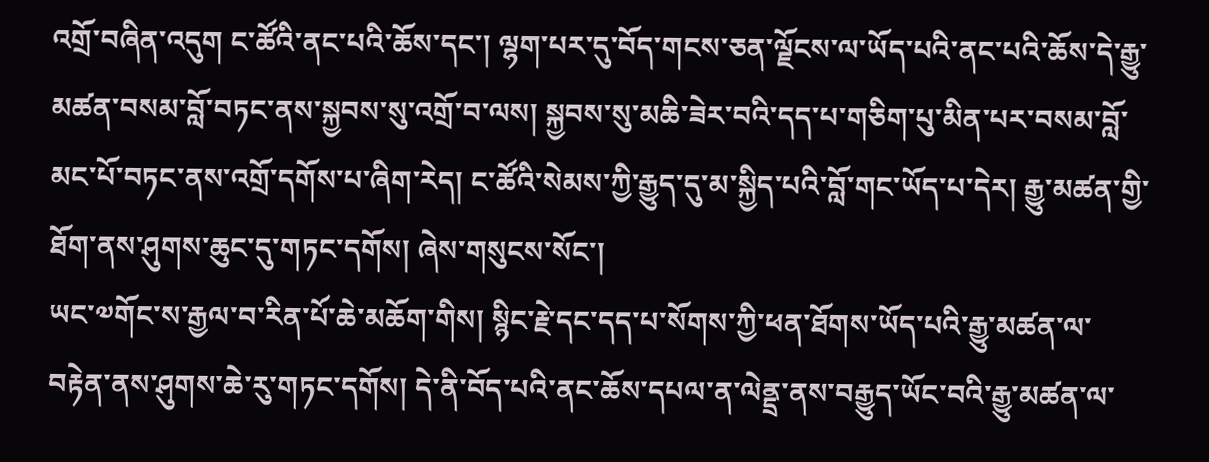འགྲོ་བཞིན་འདུག ང་ཚོའི་ནང་པའི་ཆོས་དང་། ལྷག་པར་དུ་བོད་གངས་ཅན་ལྗོངས་ལ་ཡོད་པའི་ནང་པའི་ཆོས་དེ་རྒྱུ་མཚན་བསམ་བློ་བཏང་ནས་སྐྱབས་སུ་འགྲོ་བ་ལས། སྐྱབས་སུ་མཆི་ཟེར་བའི་དད་པ་གཅིག་པུ་མིན་པར་བསམ་བློ་མང་པོ་བཏང་ནས་འགྲོ་དགོས་པ་ཞིག་རེད། ང་ཚོའི་སེམས་ཀྱི་རྒྱུད་དུ་མ་སྐྱིད་པའི་བློ་གང་ཡོད་པ་དེར། རྒྱུ་མཚན་གྱི་ཐོག་ནས་ཤུགས་ཆུང་དུ་གཏང་དགོས། ཞེས་གསུངས་སོང་།
ཡང་༧གོང་ས་རྒྱལ་བ་རིན་པོ་ཆེ་མཆོག་གིས། སྙིང་རྗེ་དང་དད་པ་སོགས་ཀྱི་ཕན་ཐོགས་ཡོད་པའི་རྒྱུ་མཚན་ལ་བརྟེན་ནས་ཤུགས་ཆེ་རུ་གཏང་དགོས། དེ་ནི་བོད་པའི་ནང་ཆོས་དཔལ་ན་ལེནྡྲ་ནས་བརྒྱུད་ཡོང་བའི་རྒྱུ་མཚན་ལ་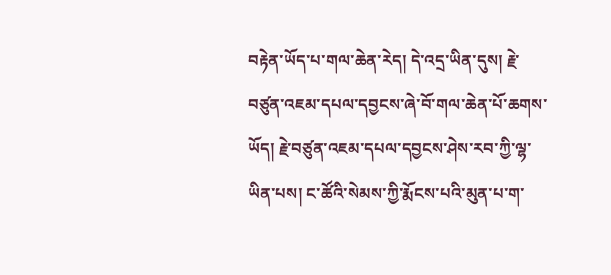བརྟེན་ཡོད་པ་གལ་ཆེན་རེད། དེ་འདྲ་ཡིན་དུས། རྗེ་བཙུན་འཇམ་དཔལ་དབྱངས་ཞེ་བོ་གལ་ཆེན་པོ་ཆགས་ཡོད། རྗེ་བཙུན་འཇམ་དཔལ་དབྱངས་ཤེས་རབ་ཀྱི་ལྷ་ཡིན་པས། ང་ཚོའི་སེམས་ཀྱི་རྨོངས་པའི་མུན་པ་ག་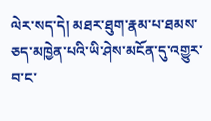ལེར་སད་དེ། མཐར་ཐུག་རྣམ་པ་ཐམས་ཅད་མཁྱེན་པའི་ཡི་ཤེས་མངོན་དུ་འགྱུར་བ་ང་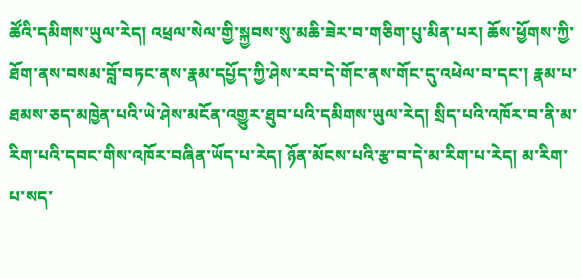ཚོའི་དམིགས་ཡུལ་རེད། འཕྲལ་སེལ་གྱི་སྐྱབས་སུ་མཆི་ཟེར་བ་གཅིག་པུ་མིན་པར། ཆོས་ཕྱོགས་ཀྱི་ཐོག་ནས་བསམ་བློ་བཏང་ནས་རྣམ་དཔྱོད་ཀྱི་ཤེས་རབ་དེ་གོང་ནས་གོང་དུ་འཕེལ་བ་དང་། རྣམ་པ་ཐམས་ཅད་མཁྱེན་པའི་ཡེ་ཤེས་མངོན་འགྱུར་ཐུབ་པའི་དམིགས་ཡུལ་རེད། སྲིད་པའི་འཁོར་བ་ནི་མ་རིག་པའི་དབང་གིས་འཁོར་བཞིན་ཡོད་པ་རེད། ཉོན་མོངས་པའི་རྩ་བ་དེ་མ་རིག་པ་རེད། མ་རིག་པ་སད་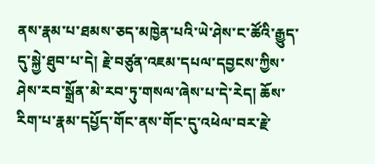ནས་རྣམ་པ་ཐམས་ཅད་མཁྱེན་པའི་ཡེ་ཤེས་ང་ཚོའི་རྒྱུད་དུ་སྐྱེ་ཐུབ་པ་དེ། རྗེ་བཙུན་འཇམ་དཔལ་དབྱངས་ཀྱིས་ཤེས་རབ་སྒྲོན་མེ་རབ་ཏུ་གསལ་ཞེས་པ་དེ་རེད། ཆོས་རིག་པ་རྣམ་དཔྱོད་གོང་ནས་གོང་དུ་འཕེལ་བར་རྗེ་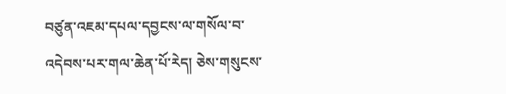བཙུན་འཇམ་དཔལ་དབྱངས་ལ་གསོལ་བ་འདེབས་པར་གལ་ཆེན་པོ་རེད། ཅེས་གསུངས་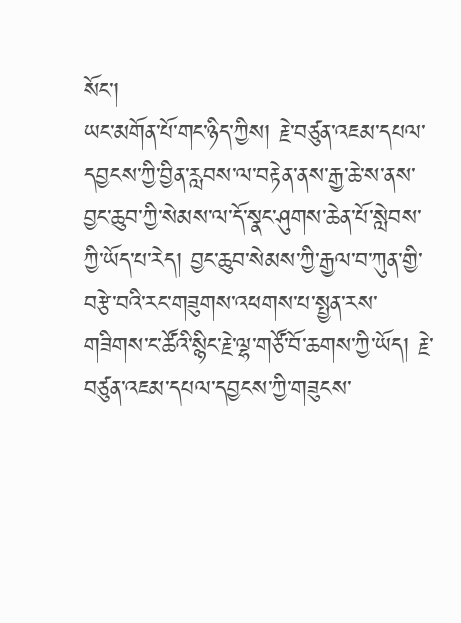སོང་།
ཡང་མགོན་པོ་གང་ཉིད་ཀྱིས། རྗེ་བཙུན་འཇམ་དཔལ་དབྱངས་ཀྱི་བྱིན་རླབས་ལ་བརྟེན་ནས་རྒྱ་ཆེ་ས་ནས་བྱང་ཆུབ་ཀྱི་སེམས་ལ་དོ་སྣང་ཤུགས་ཆེན་པོ་སླེབས་ཀྱི་ཡོད་པ་རེད། བྱང་ཆུབ་སེམས་ཀྱི་རྒྱལ་བ་ཀུན་གྱི་བརྩེ་བའི་རང་གཟུགས་འཕགས་པ་སྤྱན་རས་གཟིགས་ང་ཚོའི་སྙིང་རྗེ་ལྷ་གཙོ་བོ་ཆགས་ཀྱི་ཡོད། རྗེ་བཙུན་འཇམ་དཔལ་དབྱངས་ཀྱི་གཟུངས་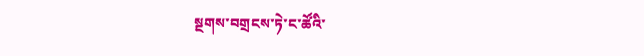སྔགས་བགྲངས་ཏེ་ང་ཚོའི་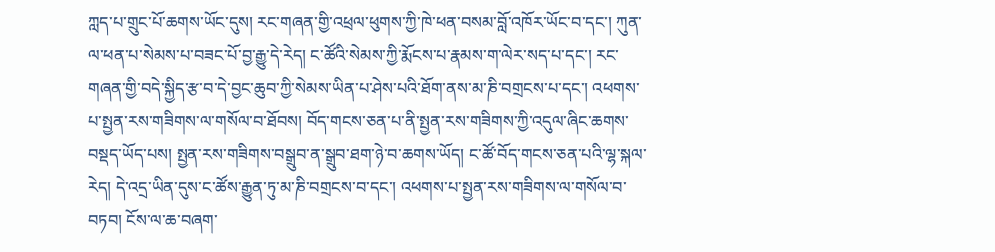ཀླད་པ་གྲུང་པོ་ཆགས་ཡོང་དུས། རང་གཞན་གྱི་འཕྲལ་ཕུགས་ཀྱི་ཁེ་ཕན་བསམ་བློ་འཁོར་ཡོང་བ་དང་། ཀུན་ལ་ཕན་པ་སེམས་པ་བཟང་པོ་བྱ་རྒྱུ་དེ་རེད། ང་ཚོའི་སེམས་ཀྱི་རྨོངས་པ་རྣམས་ག་ལེར་སད་པ་དང་། རང་གཞན་གྱི་བདེ་སྐྱིད་རྩ་བ་དེ་བྱང་ཆུབ་ཀྱི་སེམས་ཡིན་པ་ཤེས་པའི་ཐོག་ནས་མ་ཎི་བགྲངས་པ་དང་། འཕགས་པ་སྤྱན་རས་གཟིགས་ལ་གསོལ་བ་ཐོབས། བོད་གངས་ཅན་པ་ནི་སྤྱན་རས་གཟིགས་ཀྱི་འདུལ་ཞིང་ཆགས་བསྡད་ཡོད་པས། སྤྱན་རས་གཟིགས་བསྒྲུབ་ན་སྒྲུབ་ཐག་ཉེ་བ་ཆགས་ཡོད། ང་ཚོ་བོད་གངས་ཅན་པའི་ལྷ་སྐལ་རེད། དེ་འདྲ་ཡིན་དུས་ང་ཚོས་རྒྱུན་ཏུ་མ་ཎི་བགྲངས་བ་དང་། འཕགས་པ་སྤྱན་རས་གཟིགས་ལ་གསོལ་བ་བཏབ། ངོས་ལ་ཆ་བཞག་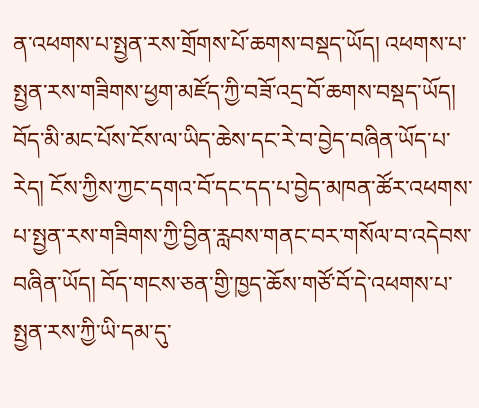ན་འཕགས་པ་སྤྱན་རས་གྲོགས་པོ་ཆགས་བསྡད་ཡོད། འཕགས་པ་སྤྱན་རས་གཟིགས་ཕྱག་མཛོད་ཀྱི་བཟོ་འདྲ་བོ་ཆགས་བསྡད་ཡོད། བོད་མི་མང་པོས་ངོས་ལ་ཡིད་ཆེས་དང་རེ་བ་བྱེད་བཞིན་ཡོད་པ་རེད། ངོས་ཀྱིས་ཀྱང་དགའ་བོ་དང་དད་པ་བྱེད་མཁན་ཚོར་འཕགས་པ་སྤྱན་རས་གཟིགས་ཀྱི་བྱིན་རླབས་གནང་བར་གསོལ་བ་འདེབས་བཞིན་ཡོད། བོད་གངས་ཅན་གྱི་ཁྱད་ཆོས་གཙོ་བོ་དེ་འཕགས་པ་སྤྱན་རས་ཀྱི་ཡི་དམ་དུ་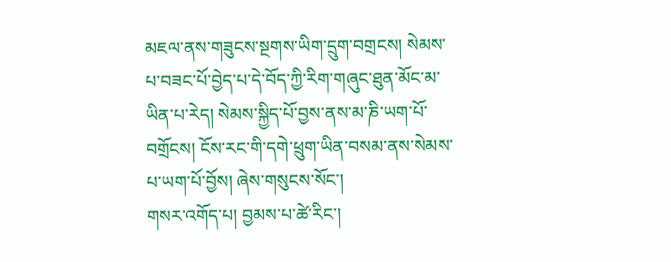མཇལ་ནས་གཟུངས་སྔགས་ཡིག་དྲུག་བགྲངས། སེམས་པ་བཟང་པོ་བྱེད་པ་དེ་བོད་ཀྱི་རིག་གཞུང་ཐུན་མོང་མ་ཡིན་པ་རེད། སེམས་སྐྱིད་པོ་བྱས་ནས་མ་ཎི་ཡག་པོ་བགྲོངས། ངོས་རང་གི་དགེ་ཕྲུག་ཡིན་བསམ་ནས་སེམས་པ་ཡག་པོ་བྱོས། ཞེས་གསུངས་སོང་།
གསར་འགོད་པ། བྱམས་པ་ཚེ་རིང་།